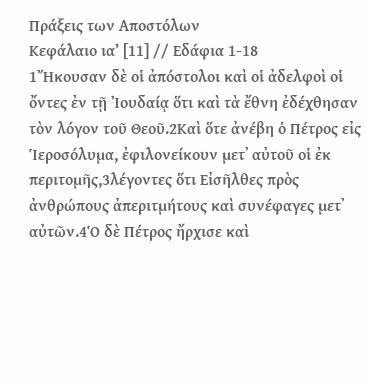Πράξεις των Αποστόλων
Κεφάλαιο ια’ [11] // Εδάφια 1-18
1Ἤκουσαν δὲ οἱ ἀπόστολοι καὶ οἱ ἀδελφοὶ οἱ ὄντες ἐν τῇ Ἰουδαίᾳ ὅτι καὶ τὰ ἔθνη ἐδέχθησαν τὸν λόγον τοῦ Θεοῦ.2Καὶ ὅτε ἀνέβη ὁ Πέτρος εἰς Ἱεροσόλυμα, ἐφιλονείκουν μετ᾿ αὐτοῦ οἱ ἐκ περιτομῆς,3λέγοντες ὅτι Εἰσῆλθες πρὸς ἀνθρώπους ἀπεριτμήτους καὶ συνέφαγες μετ᾿ αὐτῶν.4Ὁ δὲ Πέτρος ἤρχισε καὶ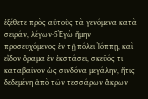ἐξέθετε πρὸς αὐτοὺς τὰ γενόμενα κατὰ σειράν, λέγων·5Ἐγὼ ἤμην προσευχόμενος ἐν τῇ πόλει Ἰόππῃ, καὶ εἶδον ὄραμα ἐν ἐκστάσει, σκεῦός τι καταβαῖνον ὡς σινδόνα μεγάλην, ἥτις δεδεμένη ἀπὸ τῶν τεσσάρων ἄκρων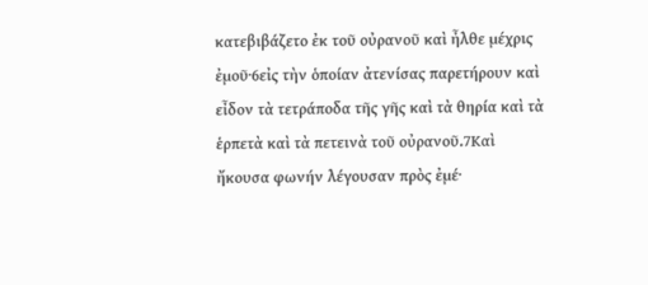κατεβιβάζετο ἐκ τοῦ οὐρανοῦ καὶ ἦλθε μέχρις ἐμοῦ·6εἰς τὴν ὁποίαν ἀτενίσας παρετήρουν καὶ εἶδον τὰ τετράποδα τῆς γῆς καὶ τὰ θηρία καὶ τὰ ἑρπετὰ καὶ τὰ πετεινὰ τοῦ οὐρανοῦ.7Καὶ ἤκουσα φωνήν λέγουσαν πρὸς ἐμέ·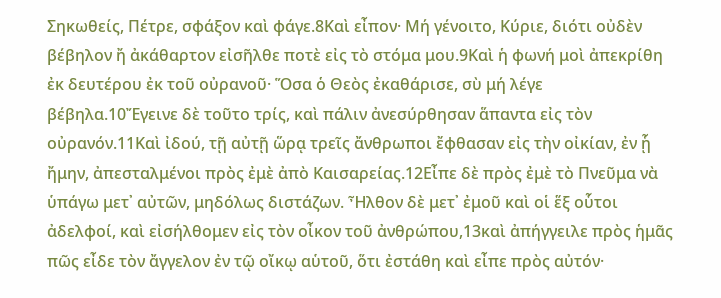Σηκωθείς, Πέτρε, σφάξον καὶ φάγε.8Καὶ εἶπον· Μή γένοιτο, Κύριε, διότι οὐδὲν βέβηλον ἤ ἀκάθαρτον εἰσῆλθε ποτὲ εἰς τὸ στόμα μου.9Καὶ ἡ φωνή μοὶ ἀπεκρίθη ἐκ δευτέρου ἐκ τοῦ οὐρανοῦ· Ὅσα ὁ Θεὸς ἐκαθάρισε, σὺ μή λέγε βέβηλα.10Ἔγεινε δὲ τοῦτο τρίς, καὶ πάλιν ἀνεσύρθησαν ἅπαντα εἰς τὸν οὐρανόν.11Καὶ ἰδού, τῇ αὐτῇ ὥρᾳ τρεῖς ἄνθρωποι ἔφθασαν εἰς τὴν οἰκίαν, ἐν ᾗ ἤμην, ἀπεσταλμένοι πρὸς ἐμὲ ἀπὸ Καισαρείας.12Εἶπε δὲ πρὸς ἐμὲ τὸ Πνεῦμα νὰ ὑπάγω μετ᾿ αὐτῶν, μηδόλως διστάζων. Ἦλθον δὲ μετ᾿ ἐμοῦ καὶ οἱ ἕξ οὗτοι ἀδελφοί, καὶ εἰσήλθομεν εἰς τὸν οἶκον τοῦ ἀνθρώπου,13καὶ ἀπήγγειλε πρὸς ἡμᾶς πῶς εἶδε τὸν ἄγγελον ἐν τῷ οἴκῳ αὑτοῦ, ὅτι ἐστάθη καὶ εἶπε πρὸς αὐτόν·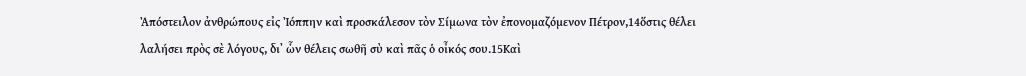Ἀπόστειλον ἀνθρώπους εἰς Ἰόππην καὶ προσκάλεσον τὸν Σίμωνα τὸν ἐπονομαζόμενον Πέτρον,14ὅστις θέλει λαλήσει πρὸς σὲ λόγους, δι᾿ ὧν θέλεις σωθῆ σὺ καὶ πᾶς ὁ οἶκός σου.15Καὶ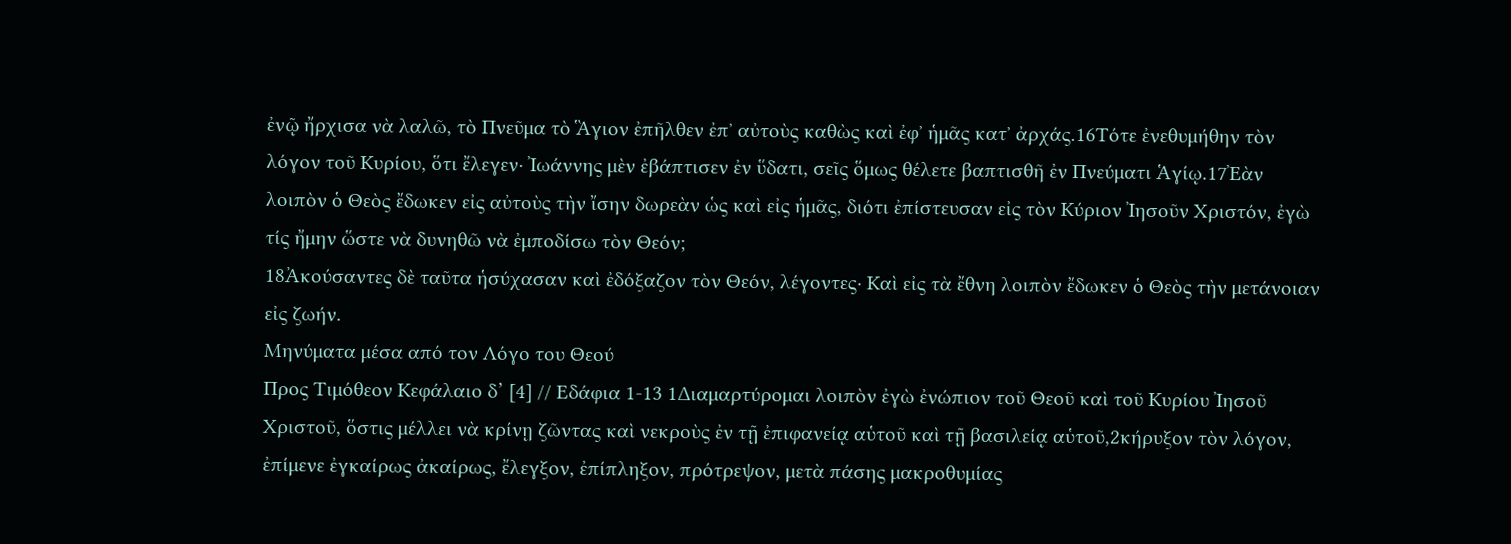ἐνῷ ἤρχισα νὰ λαλῶ, τὸ Πνεῦμα τὸ Ἃγιον ἐπῆλθεν ἐπ᾿ αὐτοὺς καθὼς καὶ ἐφ᾿ ἡμᾶς κατ᾿ ἀρχάς.16Τότε ἐνεθυμήθην τὸν λόγον τοῦ Κυρίου, ὅτι ἔλεγεν· Ἰωάννης μὲν ἐβάπτισεν ἐν ὕδατι, σεῖς ὅμως θέλετε βαπτισθῆ ἐν Πνεύματι Ἁγίῳ.17Ἐὰν λοιπὸν ὁ Θεὸς ἔδωκεν εἰς αὐτοὺς τὴν ἴσην δωρεὰν ὡς καὶ εἰς ἡμᾶς, διότι ἐπίστευσαν εἰς τὸν Κύριον Ἰησοῦν Χριστόν, ἐγὼ τίς ἤμην ὥστε νὰ δυνηθῶ νὰ ἐμποδίσω τὸν Θεόν;
18Ἀκούσαντες δὲ ταῦτα ἡσύχασαν καὶ ἐδόξαζον τὸν Θεόν, λέγοντες· Καὶ εἰς τὰ ἔθνη λοιπὸν ἔδωκεν ὁ Θεὸς τὴν μετάνοιαν εἰς ζωήν.
Μηνύματα μέσα από τον Λόγο του Θεού
Προς Τιμόθεον Κεφάλαιο δ’ [4] // Εδάφια 1-13 1Διαμαρτύρομαι λοιπὸν ἐγὼ ἐνώπιον τοῦ Θεοῦ καὶ τοῦ Κυρίου Ἰησοῦ Χριστοῦ, ὅστις μέλλει νὰ κρίνῃ ζῶντας καὶ νεκροὺς ἐν τῇ ἐπιφανείᾳ αὑτοῦ καὶ τῇ βασιλείᾳ αὑτοῦ,2κήρυξον τὸν λόγον, ἐπίμενε ἐγκαίρως ἀκαίρως, ἔλεγξον, ἐπίπληξον, πρότρεψον, μετὰ πάσης μακροθυμίας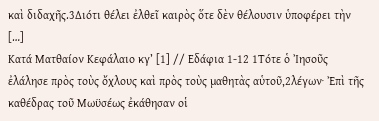καὶ διδαχῆς.3Διότι θέλει ἐλθεῖ καιρὸς ὅτε δὲν θέλουσιν ὑποφέρει τὴν […]
Κατά Ματθαίον Κεφάλαιο κγ’ [1] // Εδάφια 1-12 1Τότε ὁ Ἰησοῦς ἐλάλησε πρὸς τοὺς ὄχλους καὶ πρὸς τοὺς μαθητὰς αὑτοῦ,2λέγων· Ἐπὶ τῆς καθέδρας τοῦ Μωϋσέως ἐκάθησαν οἱ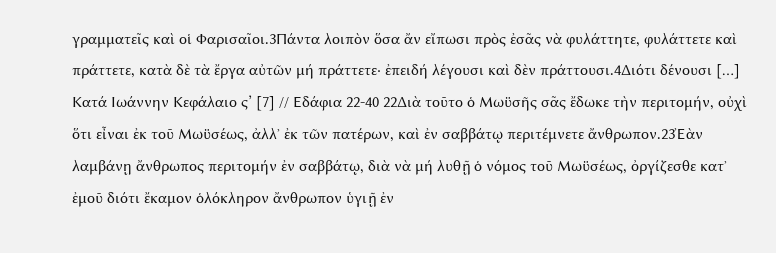γραμματεῖς καὶ οἱ Φαρισαῖοι.3Πάντα λοιπὸν ὅσα ἄν εἴπωσι πρὸς ἐσᾶς νὰ φυλάττητε, φυλάττετε καὶ πράττετε, κατὰ δὲ τὰ ἔργα αὐτῶν μή πράττετε· ἐπειδή λέγουσι καὶ δὲν πράττουσι.4Διότι δένουσι […]
Κατά Ιωάννην Κεφάλαιο ς’ [7] // Εδάφια 22-40 22Διὰ τοῦτο ὁ Μωϋσῆς σᾶς ἔδωκε τὴν περιτομήν, οὐχὶ ὅτι εἶναι ἐκ τοῦ Μωϋσέως, ἀλλ᾿ ἐκ τῶν πατέρων, καὶ ἐν σαββάτῳ περιτέμνετε ἄνθρωπον.23Ἐὰν λαμβάνῃ ἄνθρωπος περιτομήν ἐν σαββάτῳ, διὰ νὰ μή λυθῇ ὁ νόμος τοῦ Μωϋσέως, ὀργίζεσθε κατ᾿ ἐμοῦ διότι ἔκαμον ὁλόκληρον ἄνθρωπον ὑγιῇ ἐν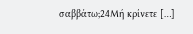σαββάτω;24Μή κρίνετε […]